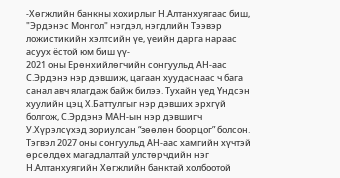-Хөгжлийн банкны хохирлыг Н.Алтанхуягаас биш, "Эрдэнэс Монгол" нэгдэл, нэгдлийн Тээвэр ложистикийн хэлтсийн үе, үеийн дарга нараас асуух ёстой юм биш үү-
2021 оны Ерөнхийлөгчийн сонгуульд АН-аас С.Эрдэнэ нэр дэвшиж, цагаан хуудаснаас ч бага санал авч ялагдаж байж билээ. Тухайн үед Үндсэн хуулийн цэц Х.Баттулгыг нэр дэвших эрхгүй болгож, С.Эрдэнэ МАН-ын нэр дэвшигч У.Хүрэлсүхэд зориулсан “зөөлөн боорцог” болсон.
Тэгвэл 2027 оны сонгуульд АН-аас хамгийн хүчтэй өрсөлдөх магадлалтай улстөрчдийн нэг Н.Алтанхуягийн Хөгжлийн банктай холбоотой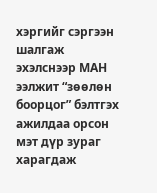хэргийг сэргээн шалгаж эхэлснээр МАН ээлжит “зөөлөн боорцог” бэлтгэх ажилдаа орсон мэт дүр зураг харагдаж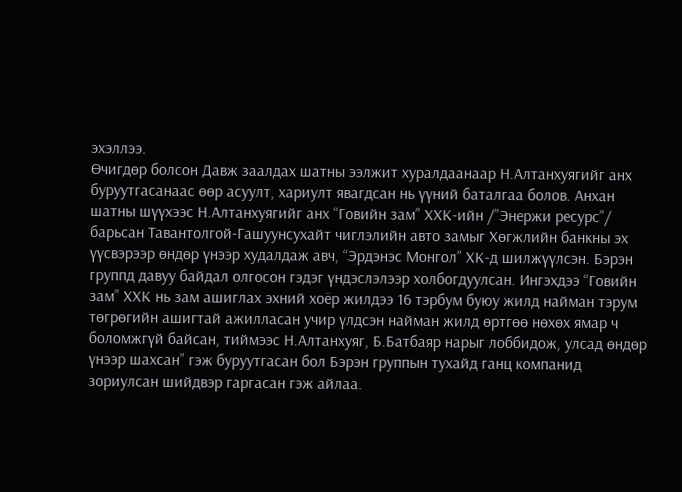эхэллээ.
Өчигдөр болсон Давж заалдах шатны ээлжит хуралдаанаар Н.Алтанхуягийг анх буруутгасанаас өөр асуулт, хариулт явагдсан нь үүний баталгаа болов. Анхан шатны шүүхээс Н.Алтанхуягийг анх “Говийн зам” ХХК-ийн /”Энержи ресурс”/ барьсан Тавантолгой-Гашуунсухайт чиглэлийн авто замыг Хөгжлийн банкны эх үүсвэрээр өндөр үнээр худалдаж авч, “Эрдэнэс Монгол” ХК-д шилжүүлсэн. Бэрэн группд давуу байдал олгосон гэдэг үндэслэлээр холбогдуулсан. Ингэхдээ “Говийн зам” ХХК нь зам ашиглах эхний хоёр жилдээ 16 тэрбум буюу жилд найман тэрум төгрөгийн ашигтай ажилласан учир үлдсэн найман жилд өртгөө нөхөх ямар ч боломжгүй байсан, тиймээс Н.Алтанхуяг, Б.Батбаяр нарыг лоббидож, улсад өндөр үнээр шахсан” гэж буруутгасан бол Бэрэн группын тухайд ганц компанид зориулсан шийдвэр гаргасан гэж айлаа.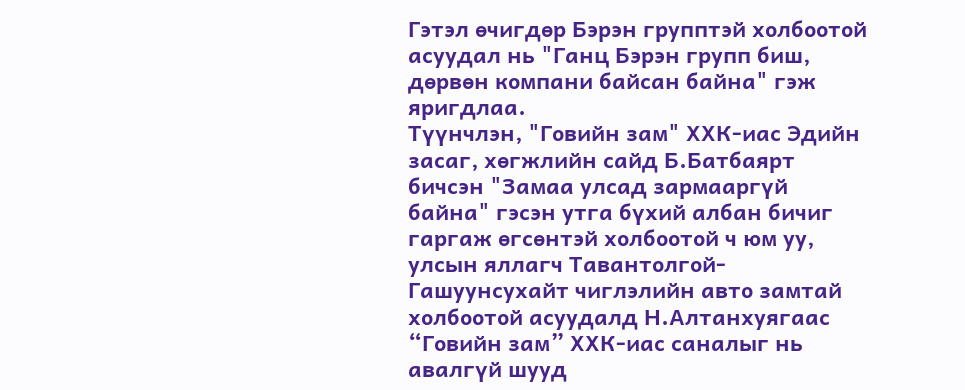Гэтэл өчигдөр Бэрэн групптэй холбоотой асуудал нь "Ганц Бэрэн групп биш, дөрвөн компани байсан байна" гэж яригдлаа.
Түүнчлэн, "Говийн зам" ХХК-иас Эдийн засаг, хөгжлийн сайд Б.Батбаярт бичсэн "Замаа улсад зармааргүй байна" гэсэн утга бүхий албан бичиг гаргаж өгсөнтэй холбоотой ч юм уу, улсын яллагч Тавантолгой-Гашуунсухайт чиглэлийн авто замтай холбоотой асуудалд Н.Алтанхуягаас “Говийн зам” ХХК-иас саналыг нь авалгүй шууд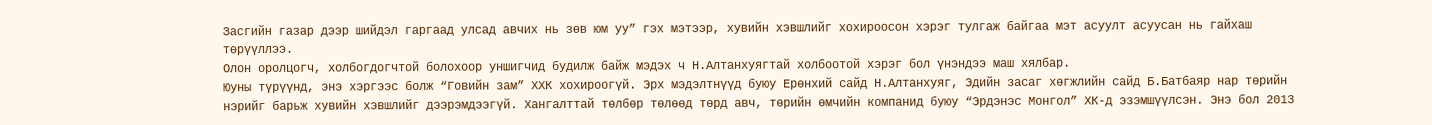Засгийн газар дээр шийдэл гаргаад улсад авчих нь зөв юм уу” гэх мэтээр, хувийн хэвшлийг хохироосон хэрэг тулгаж байгаа мэт асуулт асуусан нь гайхаш төрүүллээ.
Олон оролцогч, холбогдогчтой болохоор уншигчид будилж байж мэдэх ч Н.Алтанхуягтай холбоотой хэрэг бол үнэндээ маш хялбар.
Юуны түрүүнд, энэ хэргээс болж “Говийн зам” ХХК хохироогүй. Эрх мэдэлтнүүд буюу Ерөнхий сайд Н.Алтанхуяг, Эдийн засаг хөгжлийн сайд Б.Батбаяр нар төрийн нэрийг барьж хувийн хэвшлийг дээрэмдээгүй. Хангалттай төлбөр төлөөд төрд авч, төрийн өмчийн компанид буюу “Эрдэнэс Монгол” ХК-д эзэмшүүлсэн. Энэ бол 2013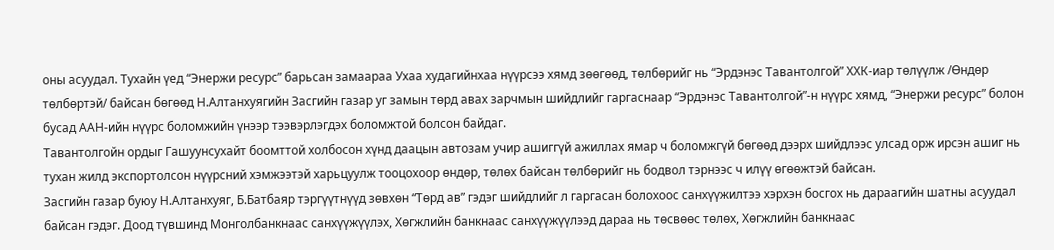оны асуудал. Тухайн үед “Энержи ресурс” барьсан замаараа Ухаа худагийнхаа нүүрсээ хямд зөөгөөд, төлбөрийг нь “Эрдэнэс Тавантолгой” ХХК-иар төлүүлж /Өндөр төлбөртэй/ байсан бөгөөд Н.Алтанхуягийн Засгийн газар уг замын төрд авах зарчмын шийдлийг гаргаснаар “Эрдэнэс Тавантолгой”-н нүүрс хямд, “Энержи ресурс” болон бусад ААН-ийн нүүрс боломжийн үнээр тээвэрлэгдэх боломжтой болсон байдаг.
Тавантолгойн ордыг Гашуунсухайт боомттой холбосон хүнд даацын автозам учир ашиггүй ажиллах ямар ч боломжгүй бөгөөд дээрх шийдлээс улсад орж ирсэн ашиг нь тухан жилд экспортолсон нүүрсний хэмжээтэй харьцуулж тооцохоор өндөр, төлөх байсан төлбөрийг нь бодвол тэрнээс ч илүү өгөөжтэй байсан.
Засгийн газар буюу Н.Алтанхуяг, Б.Батбаяр тэргүүтнүүд зөвхөн “Төрд ав” гэдэг шийдлийг л гаргасан болохоос санхүүжилтээ хэрхэн босгох нь дараагийн шатны асуудал байсан гэдэг. Доод түвшинд Монголбанкнаас санхүүжүүлэх, Хөгжлийн банкнаас санхүүжүүлээд дараа нь төсвөөс төлөх, Хөгжлийн банкнаас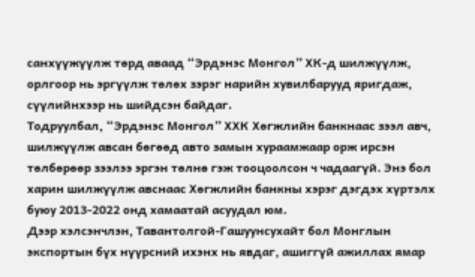санхүүжүүлж төрд аваад “Эрдэнэс Монгол” ХК-д шилжүүлж, орлгоор нь эргүүлж төлөх зэрэг нарийн хувилбарууд яригдаж, сүүлийнхээр нь шийдсэн байдаг.
Тодруулбал, “Эрдэнэс Монгол” ХХК Хөгжлийн банкнаас зээл авч, шилжүүлж авсан бөгөөд авто замын хураамжаар орж ирсэн төлбөрөөр зээлээ эргэн төлнө гэж тооцоолсон ч чадаагүй. Энэ бол харин шилжүүлж авснаас Хөгжлийн банкны хэрэг дэгдэх хүртэлх буюу 2013-2022 онд хамаатай асуудал юм.
Дээр хэлсэнчлэн, Тавантолгой-Гашуунсухайт бол Монглын экспортын бүх нүүрсний ихэнх нь явдаг, ашиггүй ажиллах ямар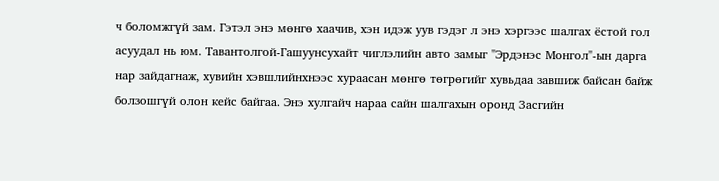ч боломжгүй зам. Гэтэл энэ мөнгө хаачив, хэн идэж уув гэдэг л энэ хэргээс шалгах ёстой гол асуудал нь юм. Тавантолгой-Гашуунсухайт чиглэлийн авто замыг "Эрдэнэс Монгол"-ын дарга нар зайдагнаж, хувийн хэвшлийнхнээс хураасан мөнгө төгрөгийг хувьдаа завшиж байсан байж болзошгүй олон кейс байгаа. Энэ хулгайч нараа сайн шалгахын оронд Засгийн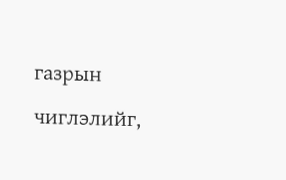газрын чиглэлийг,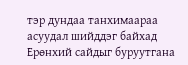тэр дундаа танхимаараа асуудал шийддэг байхад Ерөнхий сайдыг буруутгана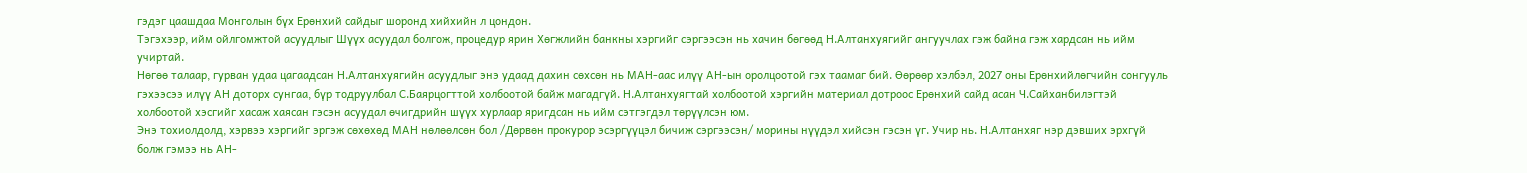гэдэг цаашдаа Монголын бүх Ерөнхий сайдыг шоронд хийхийн л цондон.
Тэгэхээр, ийм ойлгомжтой асуудлыг Шүүх асуудал болгож, процедур ярин Хөгжлийн банкны хэргийг сэргээсэн нь хачин бөгөөд Н.Алтанхуягийг ангуучлах гэж байна гэж хардсан нь ийм учиртай.
Нөгөө талаар, гурван удаа цагаадсан Н.Алтанхуягийн асуудлыг энэ удаад дахин сөхсөн нь МАН-аас илүү АН-ын оролцоотой гэх таамаг бий. Өөрөөр хэлбэл, 2027 оны Ерөнхийлөгчийн сонгууль гэхээсээ илүү АН доторх сунгаа, бүр тодруулбал С.Баярцогттой холбоотой байж магадгүй. Н.Алтанхуягтай холбоотой хэргийн материал дотроос Ерөнхий сайд асан Ч.Сайханбилэгтэй холбоотой хэсгийг хасаж хаясан гэсэн асуудал өчигдрийн шүүх хурлаар яригдсан нь ийм сэтгэгдэл төрүүлсэн юм.
Энэ тохиолдолд, хэрвээ хэргийг эргэж сөхөхөд МАН нөлөөлсөн бол /Дөрвөн прокурор эсэргүүцэл бичиж сэргээсэн/ морины нүүдэл хийсэн гэсэн үг. Учир нь. Н.Алтанхяг нэр дэвших эрхгүй болж гэмээ нь АН-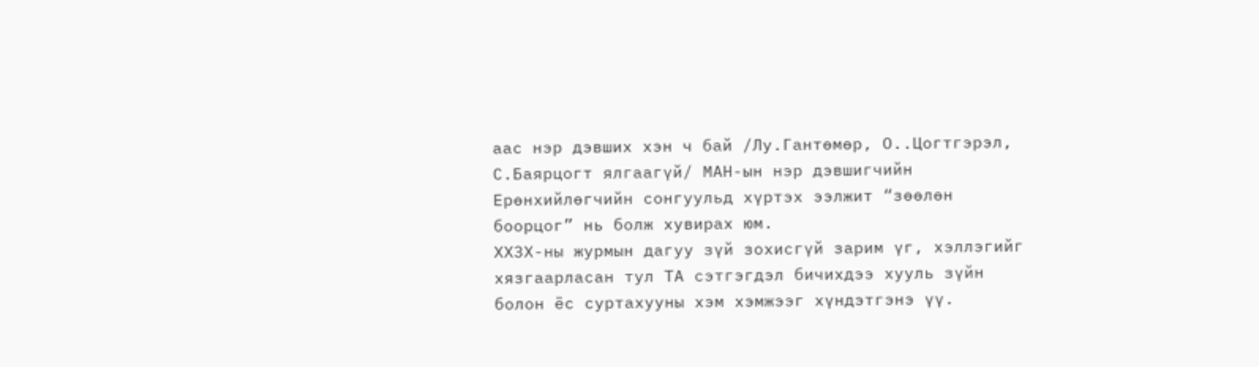аас нэр дэвших хэн ч бай /Лу.Гантөмөр, О..Цогтгэрэл, С.Баярцогт ялгаагүй/ МАН-ын нэр дэвшигчийн Ерөнхийлөгчийн сонгуульд хүртэх ээлжит “зөөлөн боорцог” нь болж хувирах юм.
ХХЗХ-ны журмын дагуу зүй зохисгүй зарим үг, хэллэгийг хязгаарласан тул ТА сэтгэгдэл бичихдээ хууль зүйн болон ёс суртахууны хэм хэмжээг хүндэтгэнэ үү.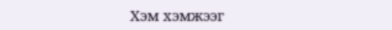Хэм хэмжээг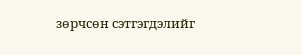зөрчсөн сэтгэгдэлийг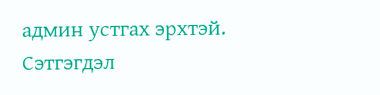админ устгах эрхтэй.
Сэтгэгдэл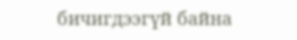бичигдээгүй байна